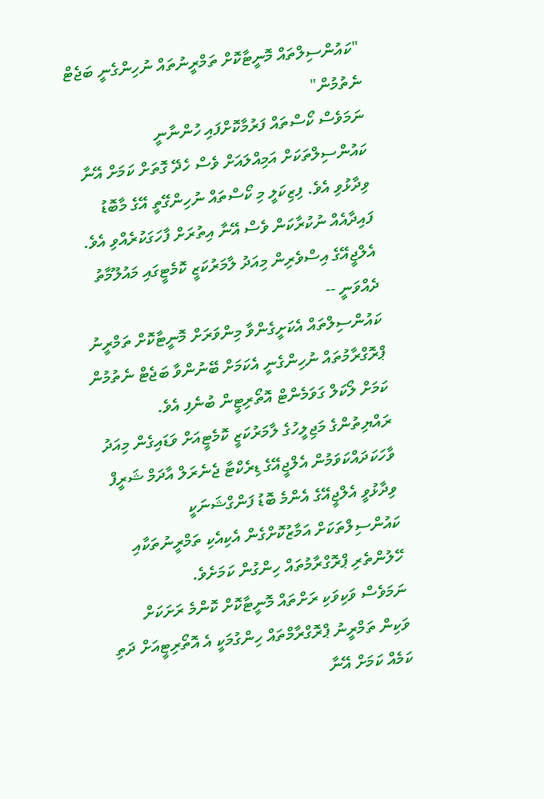"ކައުންސިލްތައް މޮނީޓާކޮށް ތަމްރީނުތައް ނުހިންގެނީ ބަޖެޓް ނެތުމުން"
ނަމަވެސް ކޯސްތައް ފަރުމާކޮށްފައި ހުންނާނީ ކައުންސިލްތަކަށް އަމިއްލައަށް ވެސް ހެދޭ ގޮތަށް ކަމަށް އޭނާ ވިދާޅުވި އެވެ. ފިޒިކަލީ މި ކޯސްތައް ނުހިންގޭތީ އޭގެ މާބޮޑު ފައިދާއެއް ނުކުރާކަން ވެސް އޭނާ އިތުރަށް ފާހަގަކުރެއްވި އެވެ.
އެލްޖީއޭގެ އިސްވެރިން މިއަދު ލާމަރުކަޒީ ކޮމެޓީގައި މައުލޫމާތު ދެއްވަނީ --
ކައުންސިލްތައް އެކަށީގެންވާ މިންވަރަށް މޮނީޓާކޮށް ތަމްރީނު ޕްރޮގްރާމުތައް ނުހިންގެނީ އެކަމަށް ބޭނުންވާ ބަޖެޓް ނެތުމުން ކަމަށް ލޯކަލް ގަވަމެންޓް އޮތޯރިޓީން ބުނެފި އެވެ.
ރައްޔިތުންގެ މަޖިލީހުގެ ލާމަރުކަޒީ ކޮމެޓީއަށް ވަޑައިގެން މިއަދު ވާހަކަދައްކަވަމުން އެލްޖީއޭގެ ޑިރެކްޓާ ޖެނެރަލް އާދަމް ޝަރީފް ވިދާޅުވީ އެލްޖީއޭގެ އެންމެ ބޮޑު ފަންގްޝަނަކީ ކައުންސިލްތަކަށް އަމާޒުކޮށްގެން އެކިއެކި ތަމްރީނުތަކާއި ހޭލުންތެރި ޕްރޮގްރާމުތައް ހިންގުން ކަމަށެވެ.
ނަމަވެސް ވަކިވަކި ރަށްތައް މޮނީޓާކޮށް ކޮންމެ ރަށަކަށް ވަކިން ތަމްރީނު ޕްރޮގްރާމްތައް ހިންގުމަކީ އެ އޮތޯރިޓީއަށް ދަތި ކަމެއް ކަމަށް އޭނާ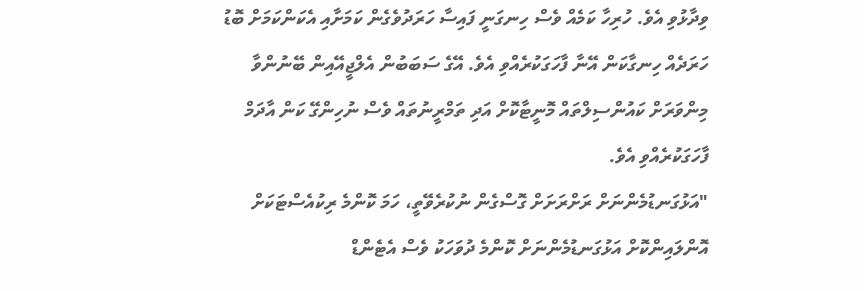ވިދާޅުވި އެވެ. ހުރިހާ ކަމެއް ވެސް ހިނގަނީ ފައިސާ ހަރަދުވެގެން ކަމަށާއި އެކަންކަމަށް ބޮޑު ހަރަދެއް ހިނގާކަން އޭނާ ފާހަގަކުރެއްވި އެވެ. އޭގެ ސަބަބުން އެލްޖީއޭއިން ބޭނުންވާ މިންވަރަށް ކައުންސިލްތައް މޮނީޓާކޮށް އަދި ތަމްރީނުތައް ވެސް ނުހިންގޭ ކަން އާދަމް ފާހަގަކުރެއްވި އެވެ.
"އަޅުގަނޑުމެންނަށް ރަށްރަށަށް ގޮސްގެން ނުކުރެވޭތީ، ހަމަ ކޮންމެ ރިކުއެސްޓަކަށް އޮންލައިންކޮށް އަޅުގަނޑުމެންނަށް ކޮންމެ ދުވަހަކު ވެސް އެޓެންޑް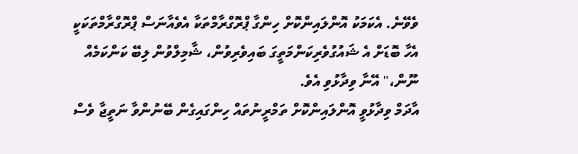ވެވޭނެ. އެކަމަކު އޮންލައިންކޮށް ހިންގާ ޕްރޮގްރާމްތަކާ އެވެއާނަސް ޕްރޮގްރާމްތަކަކީ އެހާ ބޮޑަށް އެ ޝައުގުވެރިކަންމަތީގަ ބައިވެރިވުން، ޝާމިލްވުން ލިބޭ ކަންކަމެއް ނޫން،" އޭނާ ވިދާޅުވި އެވެ.
އާދަމް ވިދާޅުވީ އޮންލައިންކޮށް ތަމްރީނުތައް ހިންގައިގެން ބޭނުންވާ ނަތީޖާ ވެސް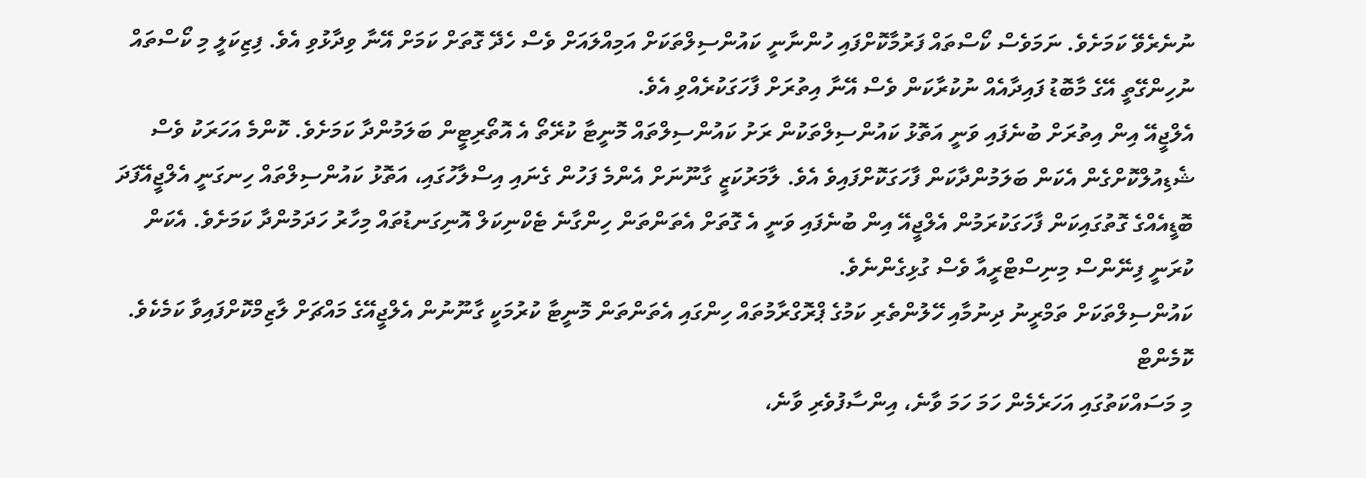ނުނެރެވޭ ކަމަށެވެ. ނަމަވެސް ކޯސްތައް ފަރުމާކޮށްފައި ހުންނާނީ ކައުންސިލްތަކަށް އަމިއްލައަށް ވެސް ހެދޭ ގޮތަށް ކަމަށް އޭނާ ވިދާޅުވި އެވެ. ފިޒިކަލީ މި ކޯސްތައް ނުހިންގޭތީ އޭގެ މާބޮޑު ފައިދާއެއް ނުކުރާކަން ވެސް އޭނާ އިތުރަށް ފާހަގަކުރެއްވި އެވެ.
އެލްޖީއޭ އިން އިތުރަށް ބުނެފައި ވަނީ އަތޮޅު ކައުންސިލްތަކުން ރަށު ކައުންސިލްތައް މޮނީޓާ ކުރޭތޯ އެ އޮތޯރިޓީން ބަލަމުންދާ ކަމަށެވެ. ކޮންމެ އަހަރަކު ވެސް ޝެޑިއުލްކޮށްގެން އެކަން ބަލަމުންދާކަން ފާހަގަކޮށްފައިވެ އެވެ. ލާމަރުކަޒީ ގާނޫނަށް އެންމެ ފަހުން ގެނައި އިސްލާހުގައި، އަތޮޅު ކައުންސިލްތައް ހިނގަނީ އެލްޖީއޭފަދަ ބޮޑީއެއްގެ ގޮތުގައިކަން ފާހަގަކުރަމުން އެލްޖީއޭ އިން ބުނެފައި ވަނީ އެ ގޮތަށް އެތަންތަން ހިންގާނެ ޓެކްނިކަލް އޮނިގަނޑުތައް މިހާރު ހަދަމުންދާ ކަމަށެވެ. އެކަން ކުރަނީ ފިނޭންސް މިނިސްޓްރީއާ ވެސް ގުޅިގެންނެވެ.
ކައުންސިލްތަކަށް ތަމްރީނު ދިނުމާއި ހޭލުންތެރި ކަމުގެ ޕްރޮގްރާމުތައް ހިންގައި އެތަންތަން މޮނީޓާ ކުރުމަކީ ގާނޫނުން އެލްޖީއޭގެ މައްޗަށް ލާޒިމްކޮށްފައިވާ ކަމެކެވެ.
ކޮމެންޓް
މި މަސައްކަތުގައި އަހަރެމެން ހަމަ ހަމަ ވާނެ، އިންސާފުވެރި ވާނެ،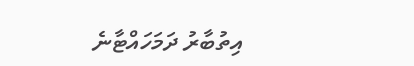އިތުބާރު ދަމަހައްޓާނެ